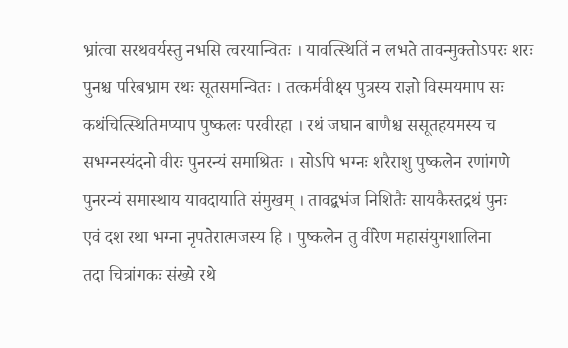भ्रांत्वा सरथवर्यस्तु नभसि त्वरयान्वितः । यावत्स्थितिं न लभते तावन्मुक्तोऽपरः शरः
पुनश्च परिबभ्राम रथः सूतसमन्वितः । तत्कर्मवीक्ष्य पुत्रस्य राज्ञो विस्मयमाप सः
कथंचित्स्थितिमप्याप पुष्कलः परवीरहा । रथं जघान बाणैश्च ससूतहयमस्य च
सभग्नस्यंदनो वीरः पुनरन्यं समाश्रितः । सोऽपि भग्नः शरैराशु पुष्कलेन रणांगणे
पुनरन्यं समास्थाय यावदायाति संमुखम् । तावद्बभंज निशितैः सायकैस्तद्रथं पुनः
एवं दश रथा भग्ना नृपतेरात्मजस्य हि । पुष्कलेन तु वीरेण महासंयुगशालिना
तदा चित्रांगकः संख्ये रथे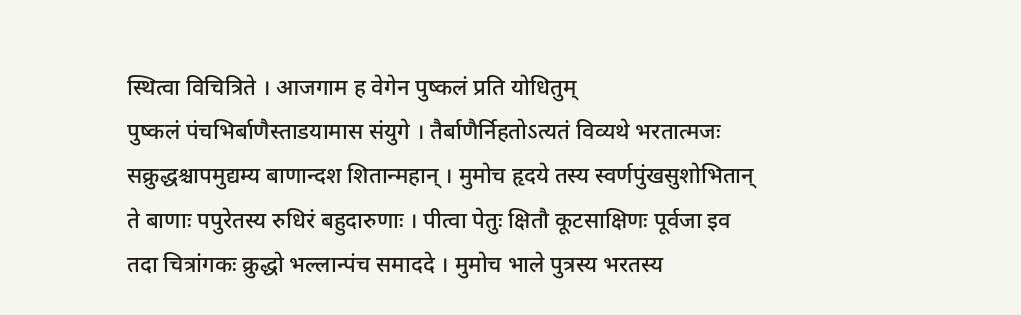स्थित्वा विचित्रिते । आजगाम ह वेगेन पुष्कलं प्रति योधितुम्
पुष्कलं पंचभिर्बाणैस्ताडयामास संयुगे । तैर्बाणैर्निहतोऽत्यतं विव्यथे भरतात्मजः
सक्रुद्धश्चापमुद्यम्य बाणान्दश शितान्महान् । मुमोच हृदये तस्य स्वर्णपुंखसुशोभितान्
ते बाणाः पपुरेतस्य रुधिरं बहुदारुणाः । पीत्वा पेतुः क्षितौ कूटसाक्षिणः पूर्वजा इव
तदा चित्रांगकः क्रुद्धो भल्लान्पंच समाददे । मुमोच भाले पुत्रस्य भरतस्य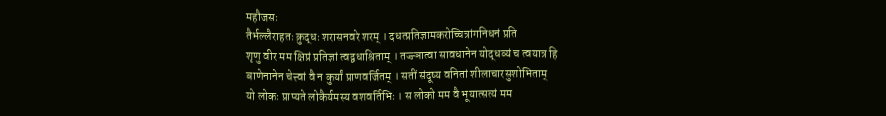महौजसः
तैर्भल्लैराहतः क्रुद्धः शरासनवरे शरम् । दधत्प्रतिज्ञामकरोच्चित्रांगनिधनं प्रति
शृणु वीर मम क्षिप्रं प्रतिज्ञां त्वद्वधाश्रिताम् । तज्ज्ञात्वा सावधानेन योद्धव्यं च त्वयात्र हि
बाणेनानेन चेत्त्वां वै न कुर्यां प्राणवर्जितम् । सतीं संदूष्य वनितां शीलाचारसुशोभिताम्
यो लोकः प्राप्यते लोकैर्यमस्य वशवर्तिभिः । स लोको मम वै भूयात्सत्यं मम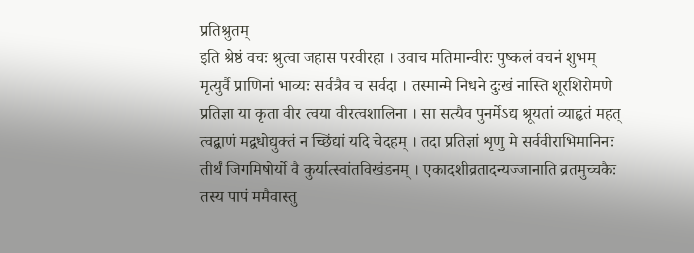प्रतिश्रुतम्
इति श्रेष्ठं वचः श्रुत्वा जहास परवीरहा । उवाच मतिमान्वीरः पुष्कलं वचनं शुभम्
मृत्युर्वै प्राणिनां भाव्यः सर्वत्रैव च सर्वदा । तस्मान्मे निधने दुःखं नास्ति शूरशिरोमणे
प्रतिज्ञा या कृता वीर त्वया वीरत्वशालिना । सा सत्यैव पुनर्मेऽद्य श्रूयतां व्याहृतं महत्
त्वद्बाणं मद्वधोद्युक्तं न च्छिंद्यां यदि चेदहम् । तदा प्रतिज्ञां शृणु मे सर्ववीराभिमानिनः
तीर्थं जिगमिषोर्यो वै कुर्यात्स्वांतविखंडनम् । एकादशीव्रतादन्यज्जानाति व्रतमुच्चकैः
तस्य पापं ममैवास्तु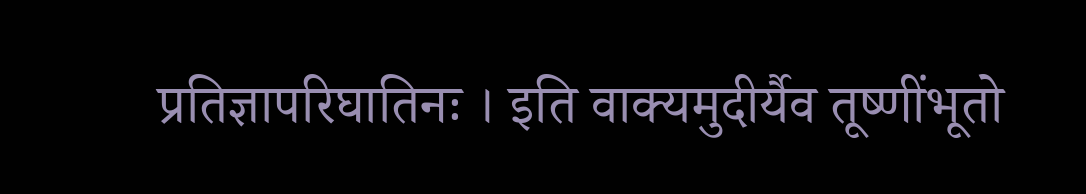प्रतिज्ञापरिघातिनः । इति वाक्यमुदीर्यैव तूष्णींभूतो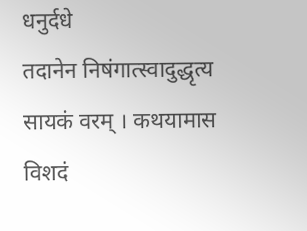धनुर्दधे
तदानेन निषंगात्स्वादुद्धृत्य सायकं वरम् । कथयामास विशदं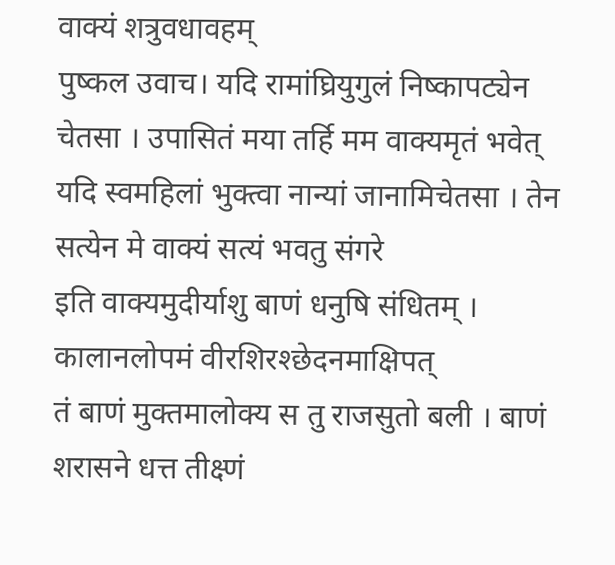वाक्यं शत्रुवधावहम्
पुष्कल उवाच। यदि रामांघ्रियुगुलं निष्कापट्येन चेतसा । उपासितं मया तर्हि मम वाक्यमृतं भवेत्
यदि स्वमहिलां भुक्त्वा नान्यां जानामिचेतसा । तेन सत्येन मे वाक्यं सत्यं भवतु संगरे
इति वाक्यमुदीर्याशु बाणं धनुषि संधितम् । कालानलोपमं वीरशिरश्छेदनमाक्षिपत्
तं बाणं मुक्तमालोक्य स तु राजसुतो बली । बाणं शरासने धत्त तीक्ष्णं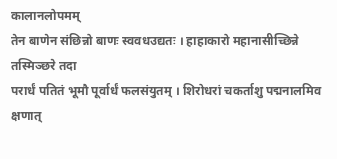कालानलोपमम्
तेन बाणेन संछिन्नो बाणः स्ववधउद्यतः । हाहाकारो महानासीच्छिन्ने तस्मिञ्छरे तदा
परार्धं पतितं भूमौ पूर्वार्धं फलसंयुतम् । शिरोधरां चकर्ताशु पद्मनालमिव क्षणात्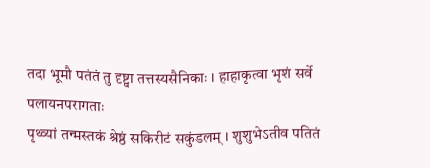तदा भूमौ पतंतं तु दृष्ट्वा तत्तस्यसैनिकाः । हाहाकृत्वा भृशं सर्वे पलायनपरागताः
पृथ्व्यां तन्मस्तकं श्रेष्ठं सकिरीटं सकुंडलम् । शुशुभेऽतीव पतितं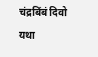चंद्रबिंबं दिवो यथा